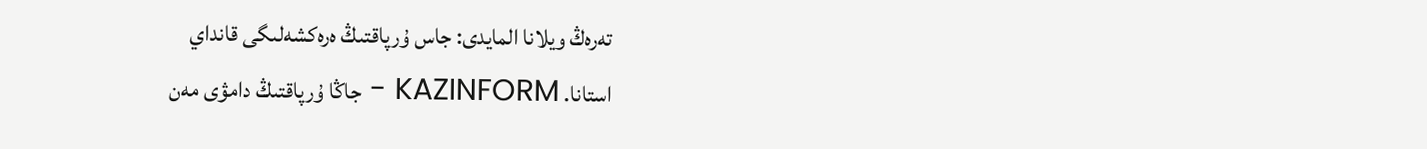تەرەڭ ويلانا المايدى: جاس ۇرپاقتىڭ ەرەكشەلىگى قانداي
استانا. KAZINFORM - جاڭا ۇرپاقتىڭ دامۋى مەن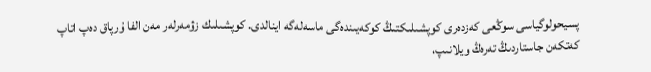پسيحولوگياسى سوڭعى كەزدەرى كوپشىلىكتىڭ كوكەيىندەگى ماسەلەگە اينالدى. كوپشىلىك زۋمەرلەر مەن الفا ۇرپاق دەپ اتاپ كەتكەن جاستاردىڭ تەرەڭ ويلانىپ،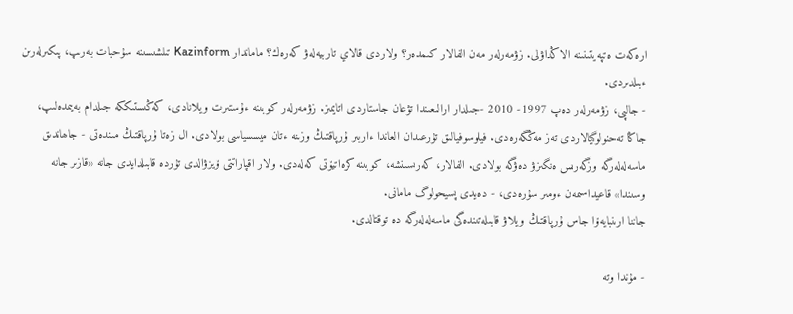ارەكەت ەتپەيتىنىنە الاڭداۋلى. زۋمەرلەر مەن الفالار كىمدەر؟ ولاردى قالاي تاربيەلەۋ كەرەك؟ ماماندار Kazinform تىلشىسىنە سۇحبات بەرىپ، پىكىرلەرىن ءبىلدىردى.
- جالپى، زۋمەرلەر دەپ 1997- 2010 -جىلدار ارالىعىندا تۋعان جاستاردى اتايمىز. زۋمەرلەر كوبىنە ءۇستىرت ويلانادى، كەڭىستىككە جىلدام بەيىمدەلىپ، جاڭا تەحنولوگيالاردى تەز مەڭگەرەدى. فيلوسوفيالىق تۇرعىدان العاندا ءاربىر ۇرپاقتىڭ وزىنە ءتان ميسسياسى بولادى. ال زەتا ۇرپاقتىڭ مىندەتى - جاھاندىق ماسەلەلەرگە وزگەرىس ەنگىزۋ دەۋگە بولادى. الفالار، كەرىسىنشە، كوبىنە كرەاتيۆتى كەلەدى. ولار اقپاراتتى ۆيزۋالدى تۇردە قابىلدايدى جانە «قازىر جانە وسىندا» قاعيداسىمەن ءومىر سۇرەدى، - دەيدى پسيحولوگ مامانى.
جاننا ارىنبايەۆا جاس ۇرپاقتىڭ ويلاۋ قابىلەتىندەگى ماسەلەلەرگە دە توقتالدى.

- مۇندا وتە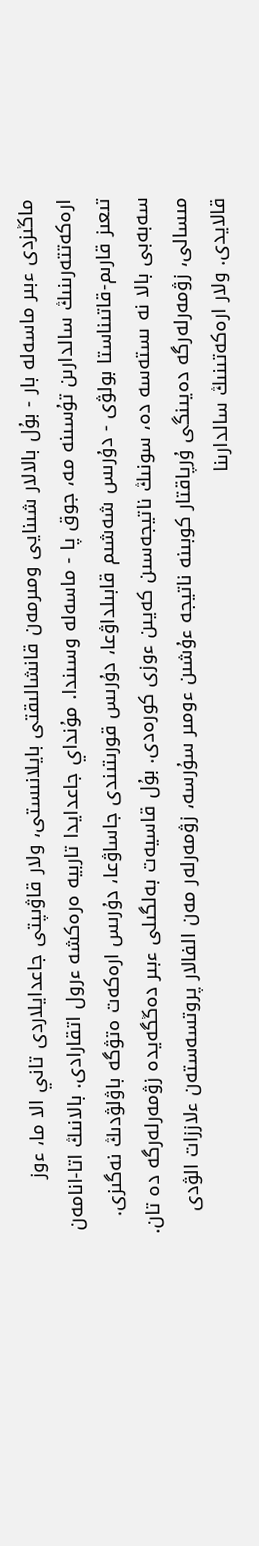ماڭىزدى ءبىر ماسەلە بار - بۇل بالالار شىنايى ومىرمەن قانشالىقتى بايلانىستى، ولار قاۋىپتى جاعدايلاردى تاني الا ما، ءوز ارەكەتتەرىنىڭ سالدارىن تۇسىنە مە، جوق پا - ماسەلە وسىندا. مۇنداي جاعدايدا تاربيە ەرەكشە ءرول اتقارادى. بالانىڭ اتا-انامەن تىعىز قارىم-قاتىناستا بولۋى - دۇرىس شەشىم قابىلداۋعا، دۇرىس قورىتىندى جاساۋعا، دۇرىس ارەكەت ەتۋگە باۋلۋدىڭ نەگىزى. سەبەبى بالا نە ىستەسە دە، سونىڭ ناتيجەسىن كەيىن ءوزى كورەدى. بۇل قاسيەت بەلگىلى ءبىر دەڭگەيدە زۋمەرلەرگە دە تان. مىسالى، زۋمەرلەرگە دەيىنگى ۇرپاقتار كوبىنە ناتيجە ءۇشىن ءومىر سۇرسە، زۋمەرلەر مەن الفالار پروتسەستەن ءلاززات الۋدى قالايدى. ولار ارەكەتىنىڭ سالدارىنا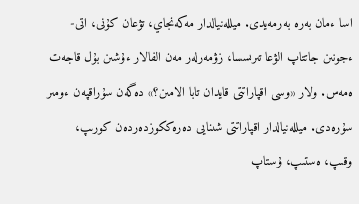اسا ءمان بەرە بەرمەيدى. ميللەنيالدار مەكەنجاي، تۋعان كۇنى، اتى-ءجونىن جاتتاپ الۋعا تىرىسسا، زۋمەرلەر مەن الفالار ءۇشىن بۇل قاجەت ەمەس. ولار «وسى اقپاراتتى قايدان تابا الامىن؟» دەگەن سۇراقپەن ءومىر سۇرەدى. ميللەنيالدار اقپاراتتى شىنايى دەرەككوزدەردەن كورىپ، وقىپ، ەستىپ، ۇستاپ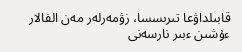قابىلداۋعا تىرىسسا، زۋمەرلەر مەن الفالار ءۇشىن ءبىر نارسەنى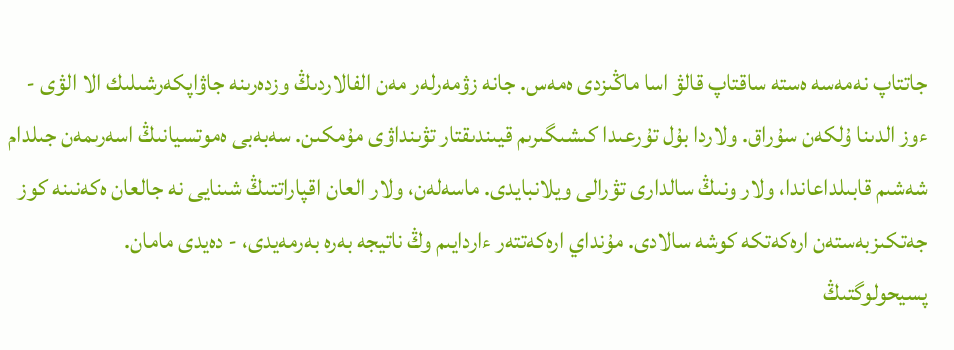جاتتاپ نەمەسە ەستە ساقتاپ قالۋ اسا ماڭىزدى ەمەس. جانە زۋمەرلەر مەن الفالاردىڭ وزدەرىنە جاۋاپكەرشىلىك الا الۋى - ءوز الدىنا ۇلكەن سۇراق. ولاردا بۇل تۇرعىدا كىشىگىرىم قيىندىقتار تۋىنداۋى مۇمكىن. سەبەبى ەموتسيانىڭ اسەرىمەن جىلدام شەشىم قابىلداعاندا، ولار ونىڭ سالدارى تۋرالى ويلانبايدى. ماسەلەن، ولار العان اقپاراتتىڭ شىنايى نە جالعان ەكەنىنە كوز جەتكىزبەستەن ارەكەتكە كوشە سالادى. مۇنداي ارەكەتتەر ءاردايىم وڭ ناتيجە بەرە بەرمەيدى، - دەيدى مامان.
پسيحولوگتىڭ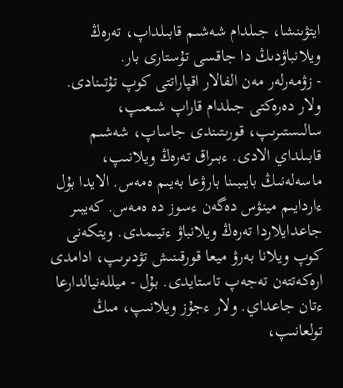ايتۋىنشا، جىلدام شەشىم قابىلداپ، تەرەڭ ويلانباۋدىڭ دا جاقسى تۇستارى بار.
- زۋمەرلەر مەن الفالار اقپاراتتى كوپ تۇتىنادى. ولار دەرەكتى جىلدام قاراپ شىعىپ، سالىستىرىپ، قورىتىندى جاساپ، شەشىم قابىلداي الادى. ءبىراق تەرەڭ ويلانىپ، ماسەلەنىڭ بايىبىنا بارۋعا بەيىم ەمەس. الايدا بۇل ءاردايىم مينۋس دەگەن ءسوز دە ەمەس. كەيبىر جاعدايلاردا تەرەڭ ويلانباۋ ءتيىمدى. ويتكەنى كوپ ويلانا بەرۋ ميعا قورقىنىش تۋدىرىپ، ادامدى ارەكەتتەن تەجەپ تاستايدى. بۇل - ميللەنيالدارعا ءتان جاعداي. ولار ءجۇز ويلانىپ، مىڭ تولعانىپ،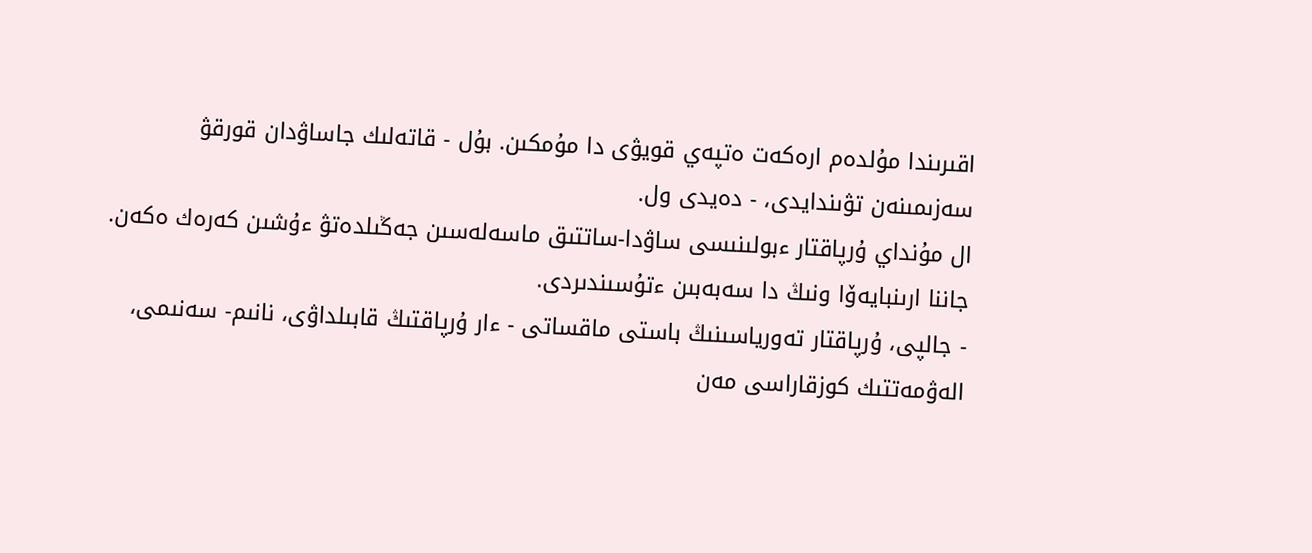اقىرىندا مۇلدەم ارەكەت ەتپەي قويۋى دا مۇمكىن. بۇل - قاتەلىك جاساۋدان قورقۋ سەزىمىنەن تۋىندايدى، - دەيدى ول.
ال مۇنداي ۇرپاقتار ءبولىنىسى ساۋدا-ساتتىق ماسەلەسىن جەڭىلدەتۋ ءۇشىن كەرەك ەكەن. جاننا ارىنبايەۆا ونىڭ دا سەبەبىن ءتۇسىندىردى.
- جالپى، ۇرپاقتار تەورياسىنىڭ باستى ماقساتى - ءار ۇرپاقتىڭ قابىلداۋى، نانىم- سەنىمى، الەۋمەتتىك كوزقاراسى مەن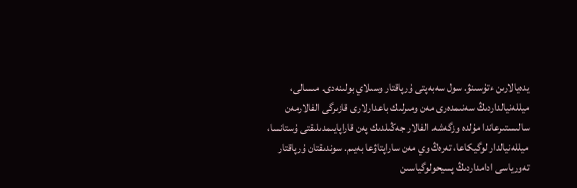يدەيالارىن ءتۇسىنۋ. سول سەبەپتى ۇرپاقتار وسىلاي بولىنەدى. مىسالى، ميللەنيالداردىڭ سەنىمدەرى مەن ومىرلىك باعدارلارى قازىرگى الفالارمەن سالىستىرعاندا مۇلدە وزگەشە. الفالار جەڭىلدىك پەن قاراپايىمدىلىقتى ۇستانسا، ميللەنيالدار لوگيكاعا، تەرەڭ وي مەن ساراپتاۋعا بەيىم. سوندىقتان ۇرپاقتار تەورياسى ادامداردىڭ پسيحولوگياسىن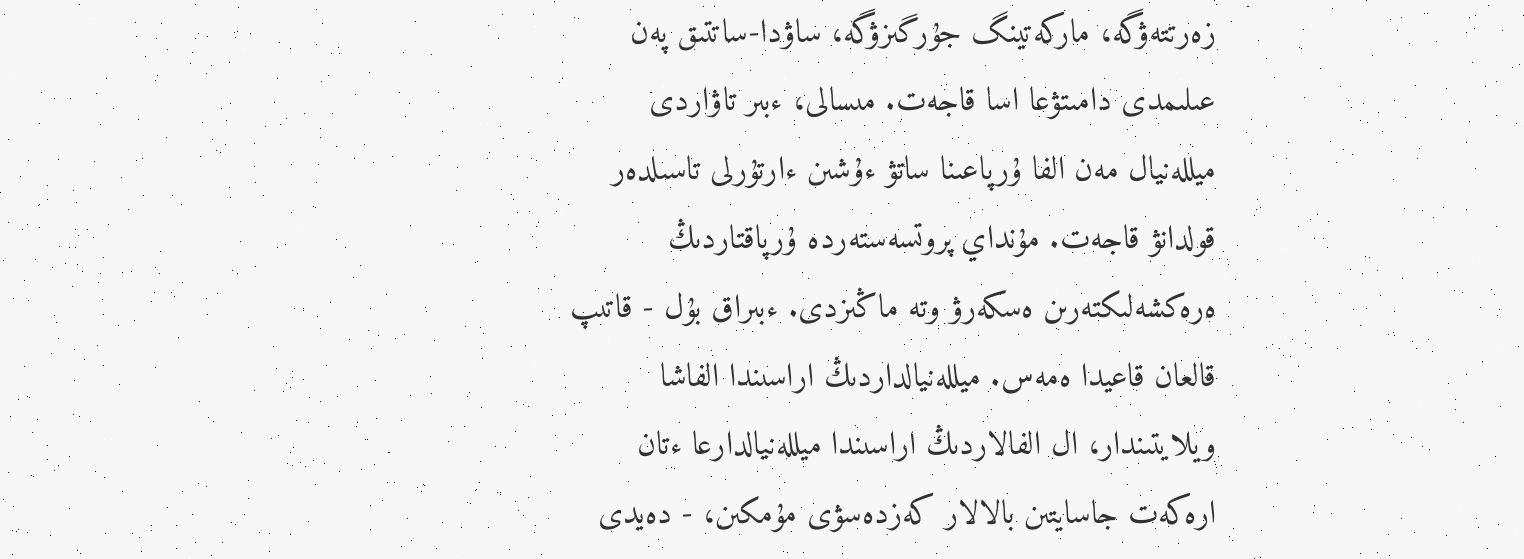زەرتتەۋگە، ماركەتينگ جۇرگىزۋگە، ساۋدا-ساتتىق پەن عىلىمدى دامىتۋعا اسا قاجەت. مىسالى، ءبىر تاۋاردى ميللەنيال مەن الفا ۇرپاعىنا ساتۋ ءۇشىن ءارتۇرلى تاسىلدەر قولدانۋ قاجەت. مۇنداي پروتسەستەردە ۇرپاقتاردىڭ ەرەكشەلىكتەرىن ەسكەرۋ وتە ماڭىزدى. ءبىراق بۇل - قاتىپ قالعان قاعيدا ەمەس. ميللەنيالداردىڭ اراسىندا الفاشا ويلايتىندار، ال الفالاردىڭ اراسىندا ميللەنيالدارعا ءتان ارەكەت جاسايتىن بالالار كەزدەسۋى مۇمكىن، - دەيدى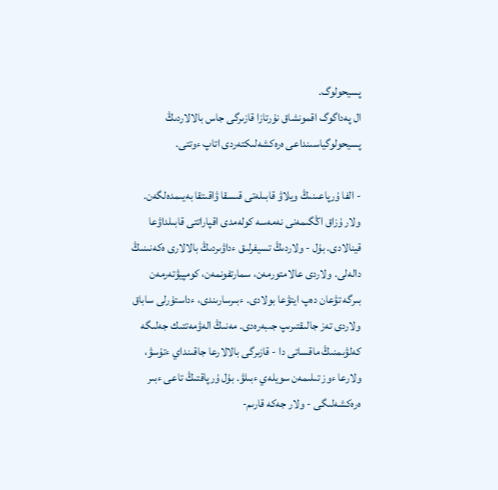پسيحولوگ.
ال پەداگوگ اقمونشاق نۇرتازا قازىرگى جاس بالالاردىڭ پسيحولوگياسىنداعى ەرەكشەلىكتەردى اتاپ ءوتتى.

- الفا ۇرپاعىنىڭ ويلاۋ قابىلەتى قىسقا ۋاقىتقا بەيىمدەلگەن. ولار ۇزاق اڭگىمەنى نەمەسە كولەمدى اقپاراتتى قابىلداۋعا قينالادى. بۇل - ولاردىڭ تسيفرلىق ءداۋىردىڭ بالالارى ەكەنىنىڭ دالەلى. ولاردى عالامتورمەن، سمارتفونمەن، كومپيۋتەرمەن بىرگە تۋعان دەپ ايتۋعا بولادى. ءبىرسارىندى، ءداستۇرلى ساباق ولاردى تەز جالىقتىرىپ جىبەرەدى. مەنىڭ الەۋمەتتىك جەلىگە كەلۋىمنىڭ ماقساتى دا - قازىرگى بالالارعا جاقىنداي ءتۇسۋ، ولارعا ءوز تىلىمەن سويلەي ءبىلۋ. بۇل ۇرپاقتىڭ تاعى ءبىر ەرەكشەلىگى - ولار جەكە قارىم-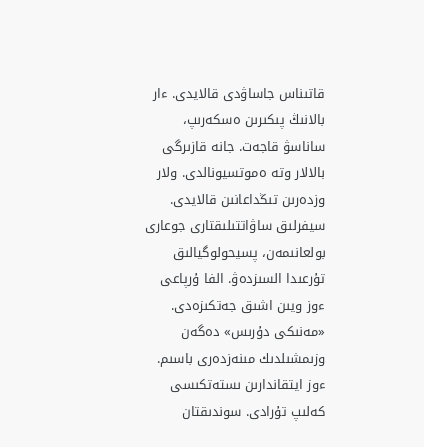قاتىناس جاساۋدى قالايدى. ءار بالانىڭ پىكىرىن ەسكەرىپ، ساناسۋ قاجەت. جانە قازىرگى بالالار وتە ەموتسيونالدى. ولار وزدەرىن تىڭداعانىن قالايدى. سيفرلىق ساۋاتتىلىقتارى جوعارى بولعانىمەن، پسيحولوگيالىق تۇرعىدا السىزدەۋ. الفا ۇرپاعى ءوز ويىن اشىق جەتكىزەدى. «مەنىكى دۇرىس» دەگەن وزىمشىلدىك مىنەزدەرى باسىم. ءوز ايتقاندارىن ىستەتكىسى كەلىپ تۇرادى. سوندىقتان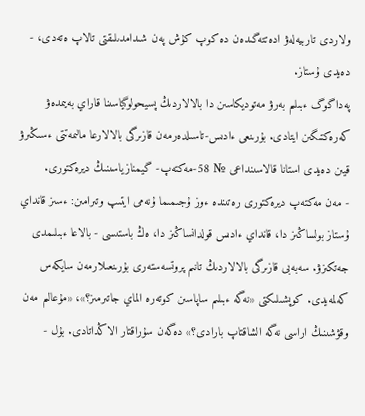ولاردى تاربيەلەۋ ادەتتەگىدەن دە كوپ كۇش پەن شىدامدىلىقتى تالاپ ەتەدى، - دەيدى ۇستاز.
پەداگوگ ءبىلىم بەرۋ مەتوديكاسىن دا بالالاردىڭ پسيحولوگياسىنا قاراي بەيىمدەۋ كەرەكتىگىن ايتادى. بۇرىنعى ءادىس-تاسىلدەرمەن قازىرگى بالالارعا مالىمەتتى ءسىڭىرۋ قيىن دەيدى استانا قالاسىنداعى № 58-مەكتەپ- گيمنازياسىنىڭ ديرەكتورى.
- مەن مەكتەپ ديرەكتورى رەتىندە ءوز ۇجىمىما ۇنەمى ايتىپ وتىرامىن: ءسىز قانداي ۇستاز بولساڭىز دا، قانداي ءادىس قولدانساڭىز دا، ەڭ باستىسى - بالاعا ءبىلىمدى جەتكىزۋ. سەبەبى قازىرگى بالالاردىڭ تانىم پروتسەستەرى بۇرىنعىلارمەن سايكەس كەلمەيدى. كوپشىلىكتى «نەگە ءبىلىم ساپاسىن كوتەرە الماي جاتىرمىز؟»، «مۇعالىم مەن وقۋشىنىڭ اراسى نەگە الشاقتاپ بارادى؟» دەگەن سۇراقتار الاڭداتادى. بۇل -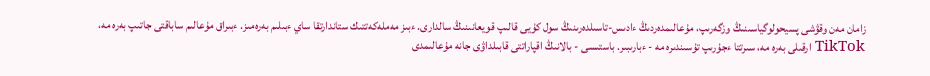زامان مەن وقۋشى پسيحولوگياسىنىڭ وزگەرىپ، مۇعالىمدەردىڭ ءادىس-تاسىلدەرىنىڭ سول كۇيى قالىپ قويعانىنىڭ سالدارى. ءبىز مەملەكەتتىك ستاندارتقا ساي ءبىلىم بەرەمىز. ءبىراق مۇعالىم ساباقتى جاتىپ بەرە مە، TikTok ارقىلى بەرە مە، سىرتتا ءجۇرىپ تۇسىندىرە مە - ءبارىبىر. باستىسى - بالانىڭ اقپاراتتى قابىلداۋى جانە مۇعالىمدى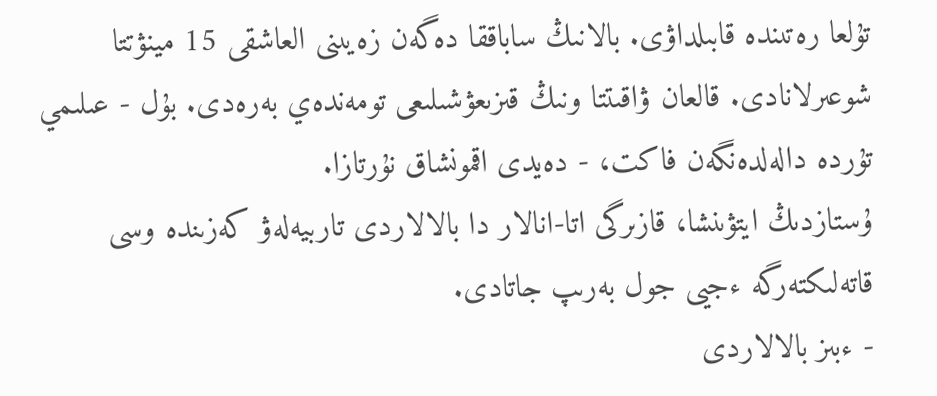تۇلعا رەتىندە قابىلداۋى. بالانىڭ ساباققا دەگەن زەيىنى العاشقى 15 مينۋتتا شوعىرلانادى. قالعان ۋاقىتتا ونىڭ قىزىعۋشىلىعى تومەندەي بەرەدى. بۇل - عىلىمي تۇردە دالەلدەنگەن فاكت، - دەيدى اقمونشاق نۇرتازا.
ۇستازدىڭ ايتۋىنشا، قازىرگى اتا-انالار دا بالالاردى تاربيەلەۋ كەزىندە وسى قاتەلىكتەرگە ءجيى جول بەرىپ جاتادى.
- ءبىز بالالاردى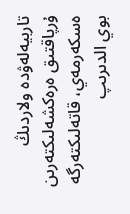تاربيەلەۋدە ولاردىڭ ۇرپاقتىق ەرەكشەلىكتەرىن ەسكەرمەي، قاتەلىكتەرگە بوي الدىرىپ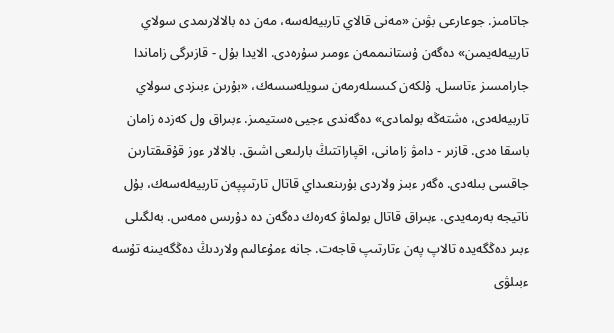جاتامىز. جوعارعى بۋىن «مەنى قالاي تاربيەلەسە، مەن دە بالالارىمدى سولاي تاربيەلەيمىن» دەگەن ۇستانىممەن ءومىر سۇرەدى. الايدا بۇل - قازىرگى زاماندا جارامسىز ءتاسىل. ۇلكەن كىسىلەرمەن سويلەسسەك، «بۇرىن ءبىزدى سولاي تاربيەلەدى، ەشتەڭە بولمادى» دەگەندى ءجيى ەستيمىز. ءبىراق ول كەزدە زامان باسقا ەدى. قازىر - دامۋ زامانى، اقپاراتتىڭ بارلىعى اشىق. بالالار ءوز قۇقىقتارىن جاقسى بىلەدى. ەگەر ءبىز ولاردى بۇرىنعىداي قاتال تارتىپپەن تاربيەلەسەك، بۇل ناتيجە بەرمەيدى. ءبىراق قاتال بولماۋ كەرەك دەگەن دە دۇرىس ەمەس. بەلگىلى ءبىر دەڭگەيدە تالاپ پەن ءتارتىپ قاجەت. جانە ءمۇعالىم ولاردىڭ دەڭگەيىنە تۇسە ءبىلۋى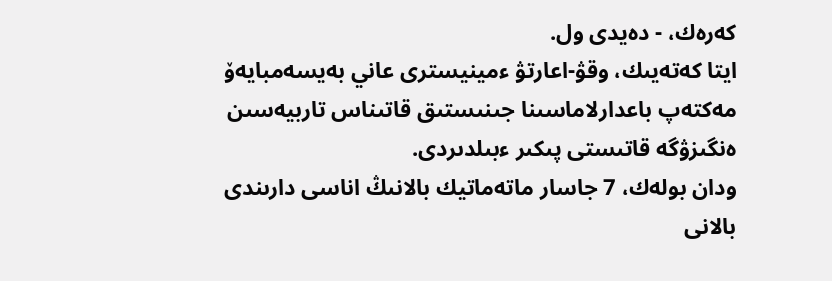كەرەك، - دەيدى ول.
ايتا كەتەيىك، وقۋ-اعارتۋ ءمينيسترى عاني بەيسەمبايەۆ مەكتەپ باعدارلاماسىنا جىنىستىق قاتىناس تاربيەسىن ەنگىزۋگە قاتىستى پىكىر ءبىلدىردى.
ودان بولەك، 7 جاسار ماتەماتيك بالانىڭ اناسى دارىندى بالانى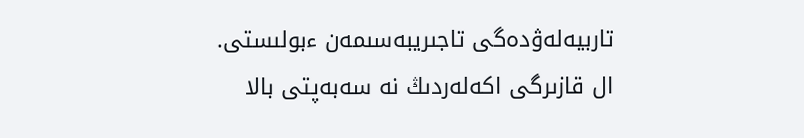تاربيەلەۋدەگى تاجىريبەسىمەن ءبولىستى.
ال قازىرگى اكەلەردىڭ نە سەبەپتى بالا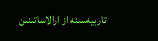تاربيەسىنە از ارالاساتىنىن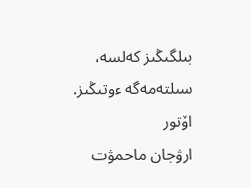بىلگىڭىز كەلسە، سىلتەمەگە ءوتىڭىز.
اۆتور
ارۋجان ماحمۋت